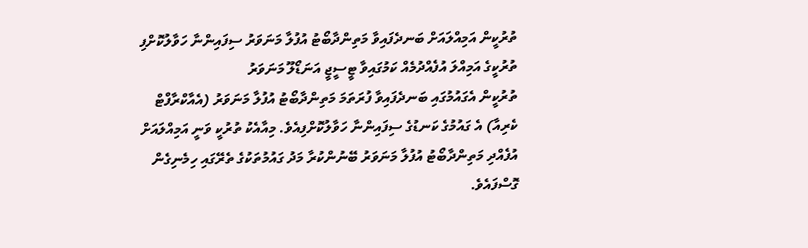ތުރުކީން އަމިއްލައަށް ބަނދެފައިވާ މަތިންދާބޯޓު އުފުލާ މަނަވަރު ސިފައިންނާ ހަވާލުކޮށްފި
ތުރުކީގެ އަމިއްލަ އުފެއްދުމެއް ކަމުގައިވާ ޓީސީޖީ އަނަޑޯލޫ މަނަވަރު
ތުރުކީން އެގައުމުގައި ބަނދެފައިވާ ފުރަތަމަ މަތިންދާބޯޓު އުފުލާ މަނަވަރު (އެއާކްރާފްޓް ކެރިއާ) އެ ގައުމުގެ ކަނޑުގެ ސިފައިންނާ ހަވާލުކޮށްފިއެވެ. މިއާއެކު ތުރުކީ ވަނީ އަމިއްލައަށް އުފެއްދި މަތިންދާބޯޓު އުފުލާ މަނަވަރު ބޭނުންކުރާ މަދު ގައުމުތަކުގެ ތެރޭގައި ހިމެނިގެން ގޮސްފައެވެ.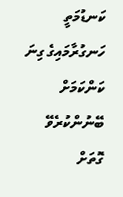ކަނޑުމަތީ ހަނގުރާމައިގެ ގިނަ ކަންކަމަށް ބޭނުންކުރެވޭ ގޮތަށް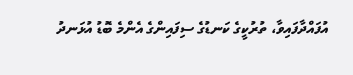އުފައްދާފައިވާ، ތުރުކީގެ ކަނޑުގެ ސިފައިންގެ އެންމެ ބޮޑު އުޅަނދު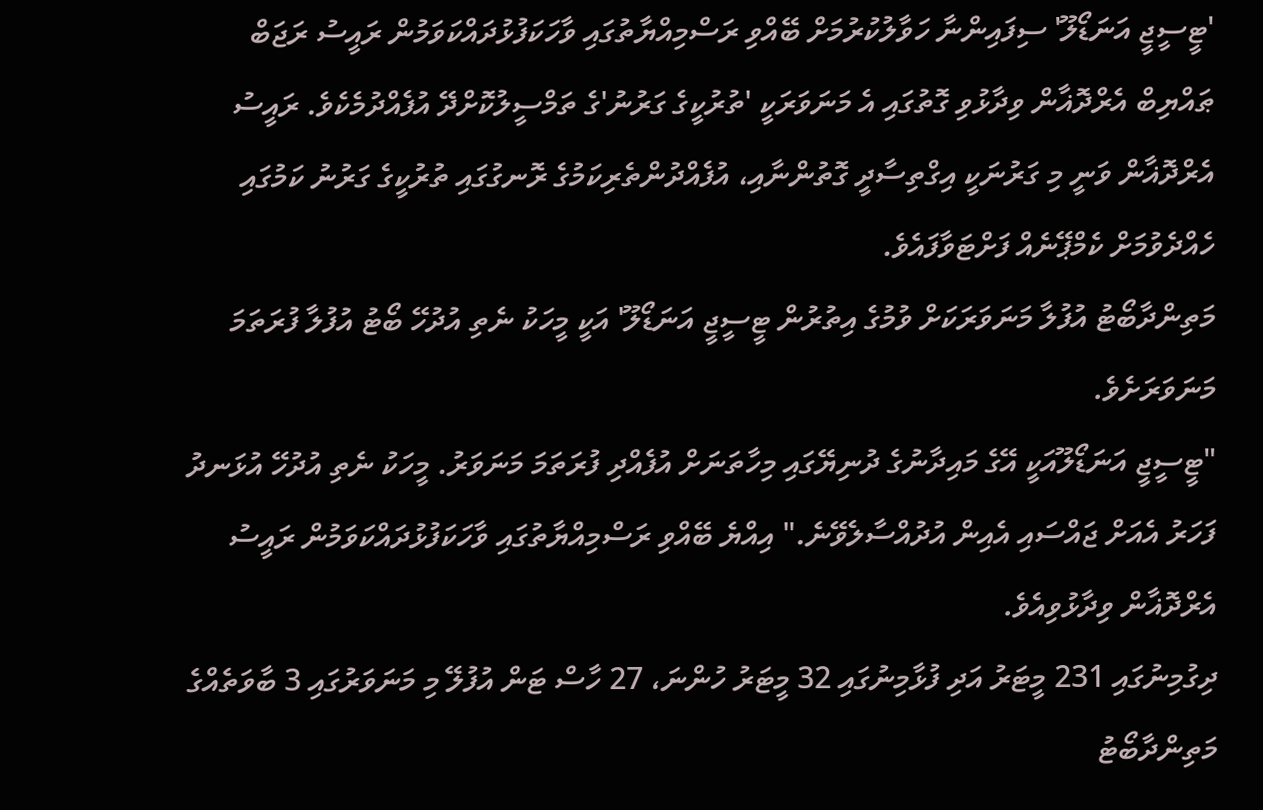'ޓީސީޖީ އަނަޑޯލޫ' ސިފައިންނާ ހަވާލުކުރުމަށް ބޭއްވި ރަސްމިއްޔާތުގައި ވާހަކަފުޅުދައްކަވަމުން ރައީސު ރަޖަބް ޠައްޔިބް އެރްދޮޣާން ވިދާޅުވި ގޮތުގައި އެ މަނަވަރަކީ 'ތުރުކީގެ ގަރުނު'ގެ ތަމްސީލުކޮށްދޭ އުފެއްދުމެކެވެ. ރައީސު އެރްދޮޣާން ވަނީ މި ގަރުނަކީ އިގްތިސާދީ ގޮތުންނާއި، އުފެއްދުންތެރިކަމުގެ ރޮނގުގައި ތުރުކީގެ ގަރުނު ކަމުގައި ހެއްދެވުމަށް ކެމްޕޭނެއް ފަށްޓަވާފައެވެ.
މަތިންދާބޯޓު އުފުލާ މަނަވަރަކަށް ވުމުގެ އިތުރުން ޓީސީޖީ އަނަޑޯލޫ' އަކީ މީހަކު ނެތި އުދުހޭ ބޯޓު އުފުލާ ފުރަތަމަ މަނަވަރަށެވެ.
"ޓީސީޖީ އަނަޑޯލޫއަކީ އޭގެ މައިދާނުގެ ދުނިޔޭގައި މިހާތަނަށް އުފެއްދި ފުރަތަމަ މަނަވަރު. މީހަކު ނެތި އުދުހޭ އުޅަނދު ފަހަރު އެއަށް ޖައްސައި އެއިން އުދުއްސާލެވޭނެ." އިއްޔެ ބޭއްވި ރަސްމިއްޔާތުގައި ވާހަކަފުޅުދައްކަވަމުން ރައީސު އެރްދޮޣާން ވިދާޅުވިއެވެ.
ދިގުމިނުގައި 231 މީޓަރު އަދި ފުޅާމިނުގައި 32 މީޓަރު ހުންނަ، 27 ހާސް ޓަން އުފުލޭ މި މަނަވަރުގައި 3 ބާވަތެއްގެ މަތިންދާބޯޓު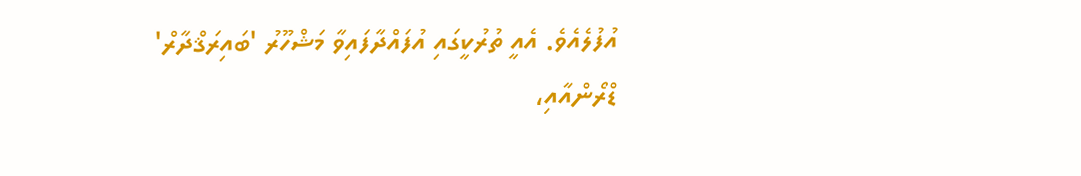އުފުލެއެވެ. އެއީ ތުރުކީގައި އުފައްދާފައިވާ މަޝްހޫރު 'ބައިރަޤްދާރް' ޑްރޯންއާއި،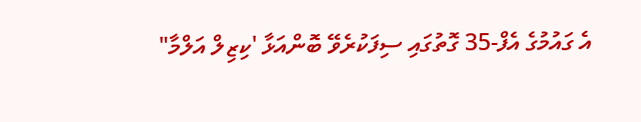އެ ގައުމުގެ އެފް-35 ގޮތުގައި ސިފަކުރެވޭ ބޮންއަޅާ 'ކިޒިލް އަލްމާ"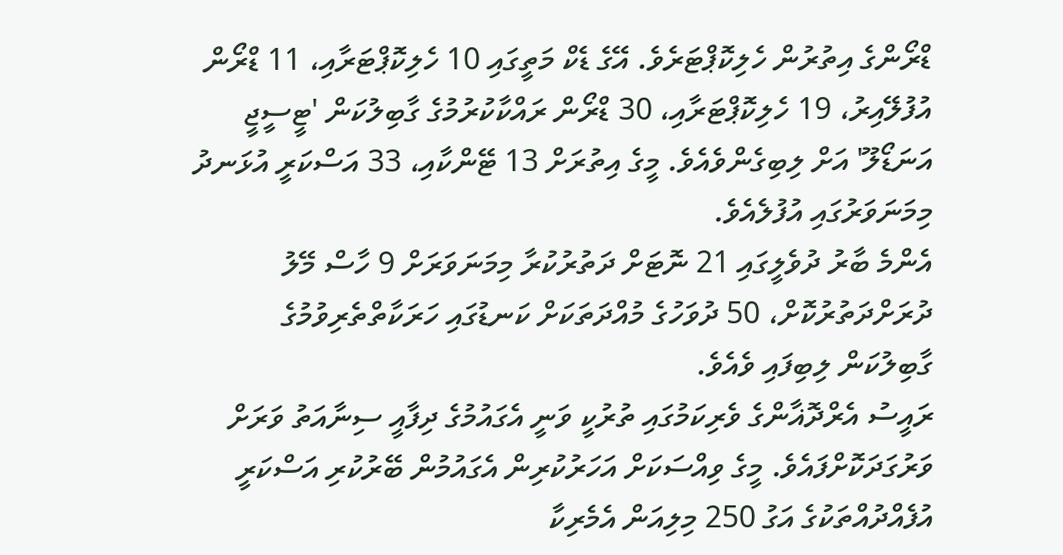ޑްރޯންގެ އިތުރުން ހެލިކޮޕްޓަރެވެ. އޭގެ ޑެކް މަތީގައި 10 ހެލިކޮޕްޓަރާއި، 11 ޑްރޯން އުފުލޭއިރު، 19 ހެލިކޮޕްޓަރާއި، 30 ޑްރޯން ރައްކާކުރުމުގެ ގާބިލުކަން 'ޓީސީޖީ އަނަޑޯލޫ' އަށް ލިބިގެންވެއެވެ. މީގެ އިތުރަށް 13 ޓޭންކާއި، 33 އަސްކަރީ އުޅަނދު މިމަނަވަރުގައި އުފުލެއެވެ.
އެންމެ ބާރު ދުވެލީގައި 21 ނޮޓަށް ދަތުރުކުރާ މިމަނަވަރަށް 9 ހާސް މޭލު ދުރަށްދަތުރުކޮށް، 50 ދުވަހުގެ މުއްދަތަކަށް ކަނޑުގައި ހަރަކާތްތެރިވުމުގެ ގާބިލުކަން ލިބިފައި ވެއެވެ.
ރައީސު އެރްދޮޣާންގެ ވެރިކަމުގައި ތުރުކީ ވަނީ އެގައުމުގެ ދިފާއީ ސިނާއަތު ވަރަށް ވަރުގަދަކޮށްފައެވެ. މީގެ ވިއްސަކަށް އަހަރުކުރިން އެގައުމުން ބޭރުކުރި އަސްކަރީ އުފެއްދުއްތަކުގެ އަގު 250 މިލިއަން އެމެރިކާ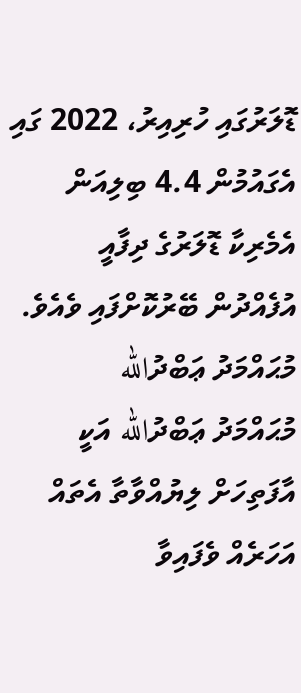ޑޮލަރުގައި ހުރިއިރު، 2022 ގައި އެގައުމުން 4.4 ބިލިއަން އެމެރިކާ ޑޮލަރުގެ ދިފާއީ އުފެއްދުން ބޭރުކޮށްފައި ވެއެވެ.
މުޙައްމަދު ޢަބްދުالله
މުޙައްމަދު ޢަބްދުالله އަކީ އާފަތިހަށް ލިޔުއްވާތާ އެތައް އަހަރެއް ވެފައިވާ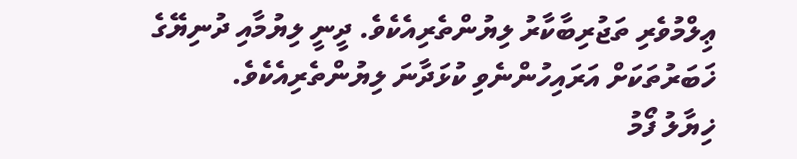ޢިލްމުވެރި ތަޖުރިބާކާރު ލިޔުންތެރިއެކެވެ. ދީނީ ލިޔުމާއި ދުނިޔޭގެ ޚަބަރުތަކަށް އަރައިހުންނެވި ކުޅަދާނަ ލިޔުންތެރިއެކެވެ.
ޚިޔާލު ފޯމު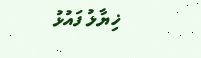ޚިޔާލު ފައުޅު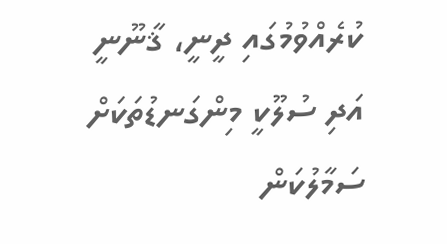ކުރެއްވުމުގައި ދީނީ، ޤާނޫނީ އަދި ސުލޫކީ މިންގަނޑުތަކަށް ސަމާލުކަން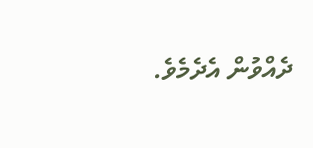ދެއްވުން އެދެމެވެ.